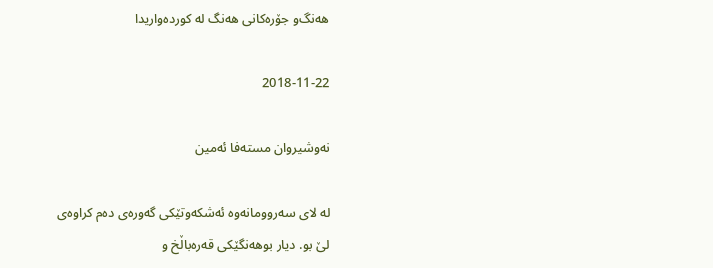هه‌نگ‌و جۆره‌كانی هه‌نگ له‌ كورده‌واریدا

2018-11-22

نه‌وشیروان مسته‌فا ئه‌مین

لە لای سەروومانەوە ئەشکەوتێکی گەورەی دەم کراوەی لێ بو. دیار بوهەنگێکی قەرەباڵخ و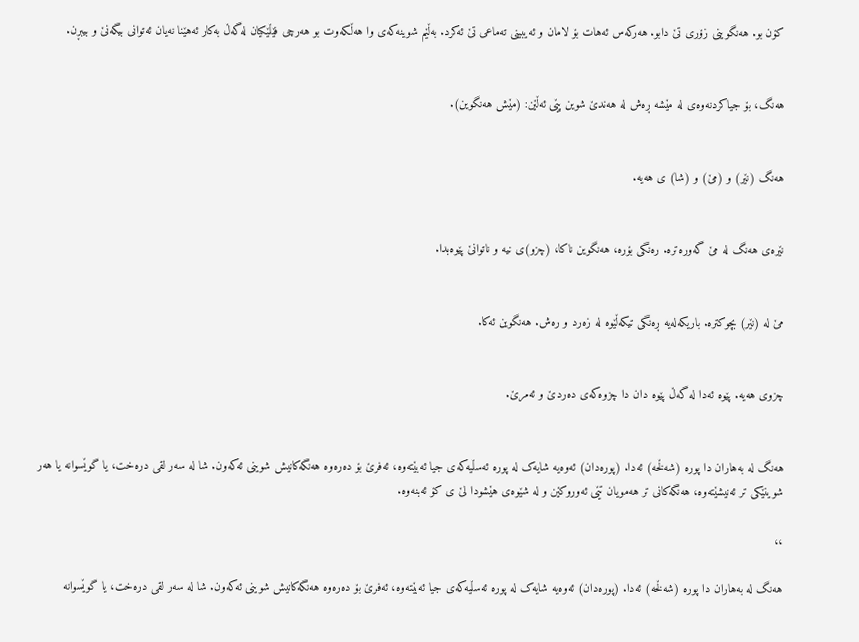کۆن بو. هەنگوینی زۆری تێ دابو. هەرکەس ئەهات بۆ لامان و ئەیبینی تەماعی تێ ئەکرد. بەڵێم شوینەکەی وا هەڵکەوت بو هەرچی فێڵێکیان لەگەڵ بەکار ئەهێنا نەیان ئەتوانی بیگەنێ و بیبڕن.


هەنگ، بۆ جیاکردنەوەی لە مێشە ڕەش لە هەندێ شوین پێی ئەڵێن: (مێش هەنگوین).


هەنگ (نێر) و (مێ) و (شا) ی هەیە.


نێرەی هەنگ لە مێ گەورەترە. رەنگی بۆرە، هەنگوین ناکا، (چزو)ی نیە و ناتوانێ پێوەبدا.


مێ لە (نێر) بچوکترە. باریکەلەیە ڕەنگی تیکەڵێوە لە زەرد و رەش. هەنگوین ئەکا.


چزوی هەیە. پێوە ئەدا لە گەڵ پێوە دان دا چزوەکەی دەردێ و ئەمرێ.


هەنگ لە بەهاران دا پورە (شەڵخە) ئەدا. (پورەدان) ئەوەیە شایەک لە پورە ئەسڵیەکەی جیا ئەبێتەوە، ئەفرێ بۆ دەرەوە هەنگەکانیش شوینی ئەکەون. شا لە سەر لقی درەخت، یا گوێسوانە یا هەر شوینێکی تر ئەنیشێتەوە، هەنگەکانی تر هەمویان تێی ئەوروکێن و لە شێوەی هێشودا لێ ی کۆ ئەبنەوە.

،،

هەنگ لە بەهاران دا پورە (شەڵخە) ئەدا. (پورەدان) ئەوەیە شایەک لە پورە ئەسڵیەکەی جیا ئەبێتەوە، ئەفرێ بۆ دەرەوە هەنگەکانیش شوینی ئەکەون. شا لە سەر لقی درەخت، یا گوێسوانە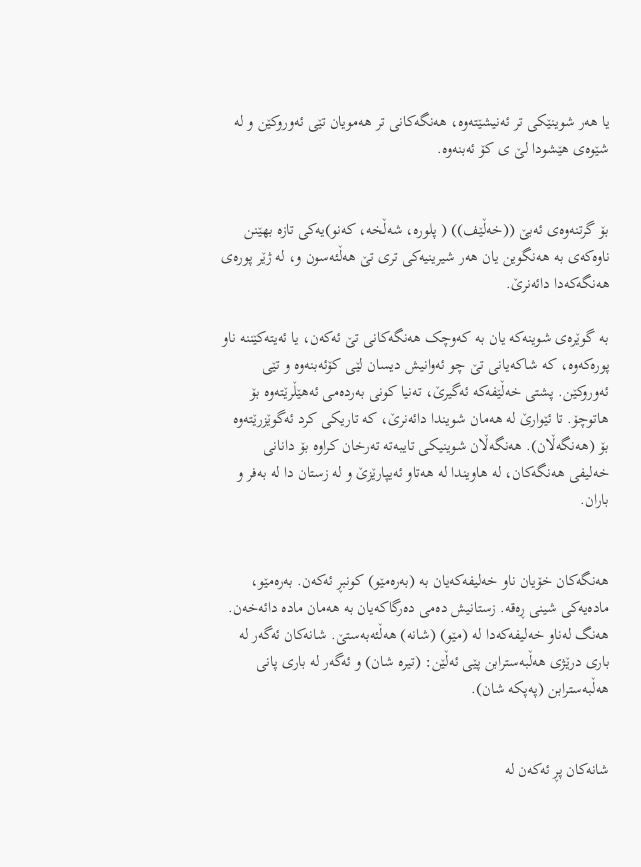یا هەر شوینێکی تر ئەنیشێتەوە، هەنگەکانی تر هەمویان تێی ئەوروکێن و لە شێوەی هێشودا لێ ی کۆ ئەبنەوە.


بۆ گرتنەوەی ئەبێ ((خەڵێف)) ( پلورە، شەڵخە، کەنو)یەکی تازە بهێنن ناوەکەی بە هەنگوین یان هەر شیرینیەکی تری تێ هەڵئەسون و، لە ژێر پورەی هەنگەکەدا دائەنرێ.

بە گوێرەی شوینەکە یان بە کەوچک هەنگەکانی تێ ئەکەن، یا ئەیتەکێننە ناو پورەکەوە، کە شاکەیانی تێ چو ئەوانیش دیسان لێی کۆئەبنەوە و تێی ئەوروکێن. پشتی خەڵێفەکە ئەگیرێ، تەنیا کونی بەردەمی ئەهێڵرێتەوە بۆ هاتوچۆ. تا ئێوارێ لە هەمان شویندا دائەنرێ، کە تاریکی کرد ئەگوێزرێتەوە بۆ (هەنگەڵان). هەنگەڵان شوینیکی تایبەتە تەرخان کراوە بۆ دانانی خەلیفی هەنگەکان، لە هاویندا لە هەتاو ئەیپارێزێ و لە زستان دا لە بەفر و باران.


هەنگەکان خۆیان ناو خەلیفەکەیان بە (بەرەمێو) کونبڕ ئەکەن. بەرەمێو، مادەیەکی شینی ڕەقە. زستانیش دەمی دەرگاکەیان بە هەمان مادە دائەخەن.
هەنگ لەناو خەلیفەکەدا لە (مێو) (شانه‌) هەڵئەبەستێ. شانەکان ئەگەر لە باری درێژی هەڵبەسترابن پێی ئەڵێن: (تیرە شان) و ئەگەر لە باری پانی هەڵبەسترابن (پەپکە شان).


شانەکان پڕ ئەکەن لە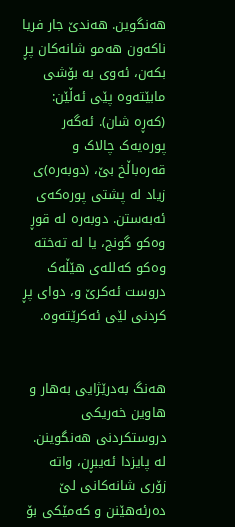هەنگوین. هەندێ جار فریا ناکەون هەمو شانەکان پڕ بکەن، ئەوی بە بۆشی مابێتەوە پێی ئەڵێن: (کەڕە شان). ئەگەر پورەیەک چالاک و قەرەباڵخ بێ، (دوبەرە)ی زیاد لە پشتی پورەکەی ئەبەستن. دوبەرە لە قوڕ وەکو گونج، یا لە تەختە وەکو کەللەی هێڵەک دروست ئەکرێ و، دوای پڕ کردنی لێی ئەکرێتەوە.


هەنگ بەدرێژایی بەهار و هاوین خەریکی دروستکردنی هەنگوینن. لە پایزدا ئەیبڕن، واتە زۆری شانەکانی لێ دەرئەهێنن و کەمێکی بۆ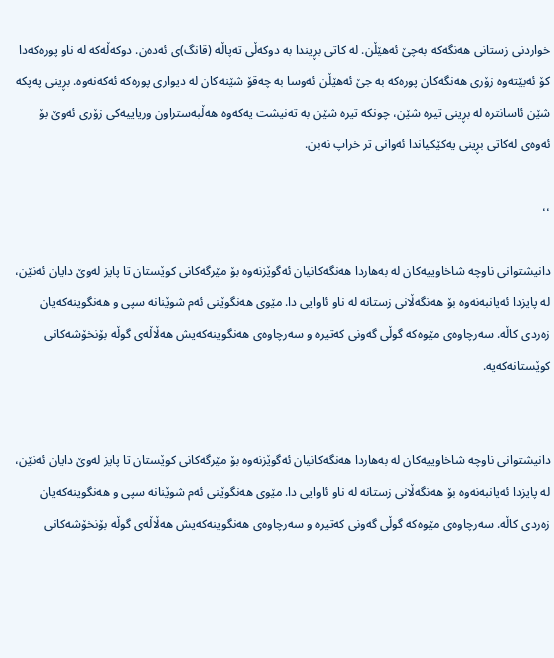خواردنی زستانی هەنگەکە بەچێ ئەهێڵن. لە کاتی بڕیندا بە دوکەڵی تەپاڵە (قانگ)ی ئەدەن. دوکەڵەکە لە ناو پورەکەدا کۆ ئەبێتەوە زۆری هەنگەکان پورەکە بە جێ ئەهێڵن ئەوسا بە چەقۆ شێنەکان لە دیواری پورەکە ئەکەنەوە. بڕینی پەپکە شێن ئاسانترە لە بڕینی تیرە شێن، چونکە تیرە شێن بە تەنیشت یەکەوە هەڵبەستراون وریاییەکی زۆری ئەوێ بۆ ئەوەی لەکاتی بڕینی یەکێکیاندا ئەوانی تر خراپ نەبن.

،،

دانیشتوانی ناوچە شاخاوییەکان لە بەهاردا هەنگەکانیان ئەگوێزنەوە بۆ مێرگەکانی کوێستان تا پایز لەوێ دایان ئەنێن، لە پایزدا ئەیانبەنەوە بۆ هەنگەڵانی زستانە لە ناو ئاوایی دا. مێوی هەنگوێنی ئەم شوێنانە سپی و هەنگوینەکەیان زەردی کاڵە. سەرچاوەی مێوەکە گوڵی گەونی کەتیرە و سەرچاوەی هەنگوینەکەیش هەڵاڵەی گوڵە بۆنخۆشەکانی کوێستانەکەیە.


دانیشتوانی ناوچە شاخاوییەکان لە بەهاردا هەنگەکانیان ئەگوێزنەوە بۆ مێرگەکانی کوێستان تا پایز لەوێ دایان ئەنێن، لە پایزدا ئەیانبەنەوە بۆ هەنگەڵانی زستانە لە ناو ئاوایی دا. مێوی هەنگوێنی ئەم شوێنانە سپی و هەنگوینەکەیان زەردی کاڵە. سەرچاوەی مێوەکە گوڵی گەونی کەتیرە و سەرچاوەی هەنگوینەکەیش هەڵاڵەی گوڵە بۆنخۆشەکانی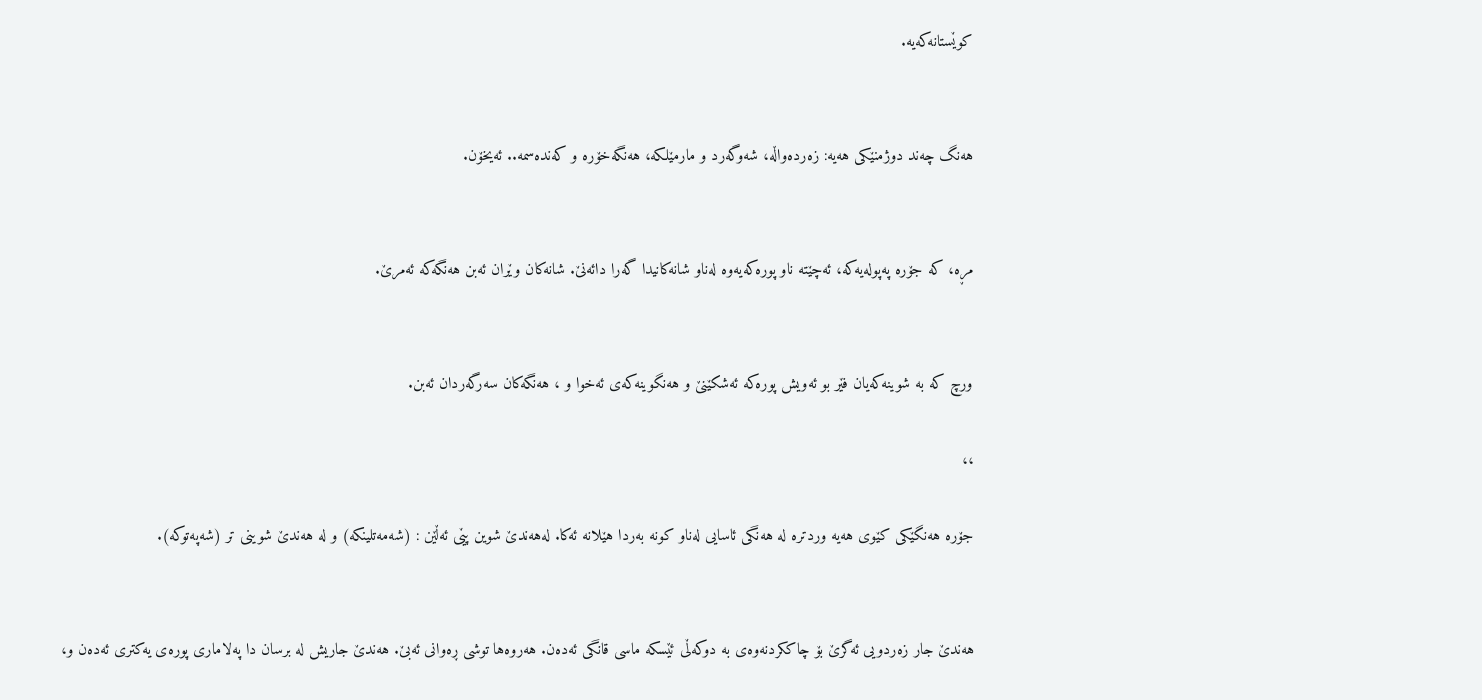کوێستانەکەیە.


هەنگ چەند دوژمنێکی هەیە: زەردەواڵە، شەوگەرد و مارمێلکە، هەنگەخۆرە و کەندەسمە.. ئەیخۆن.


مڕە، کە جۆرە پەپولەیەکە، ئەچێتە ناو پورەکەیەوە لەناو شانەکانیدا گەرا دائەنێ. شانەکان وێران ئەبن هەنگەکە ئەمرێ.


ورچ کە بە شوینەکەیان فێر بو ئەویش پورەکە ئەشکێنێ و هەنگوینەکەی ئەخوا و ، هەنگەکان سەرگەردان ئەبن.

،،

جۆرە هەنگێکی کێوی هەیە وردترە لە هەنگی ئاسایی لەناو کونە بەردا هێلانە ئەکا. لەهەندێ شوین پێی ئەڵێن : (شەمەتلینکە) و لە هەندێ شوینی تر (شەپەتوکە).


هەندێ جار زەردویی ئەگرێ بۆ چاککردنەوەی بە دوکەڵی ئێسکە ماسی قانگی ئەدەن. هەروەها توشی ڕەوانی ئەبێ. هەندێ جاریش لە برسان دا پەلاماری پورەی یەکتری ئەدەن و،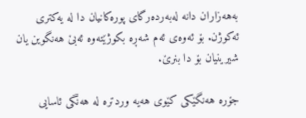بەهەزاران دانە لەبەردەرگای پورەکانیان دا لە یەکتری ئەکوژن. بۆ ئەوەی ئەم شەڕە بکوژێتەوە ئەبێ هەنگوین یان شیرینیان بۆ دا بنرێ.

جۆرە هەنگێکی کێوی هەیە وردترە لە هەنگی ئاسایی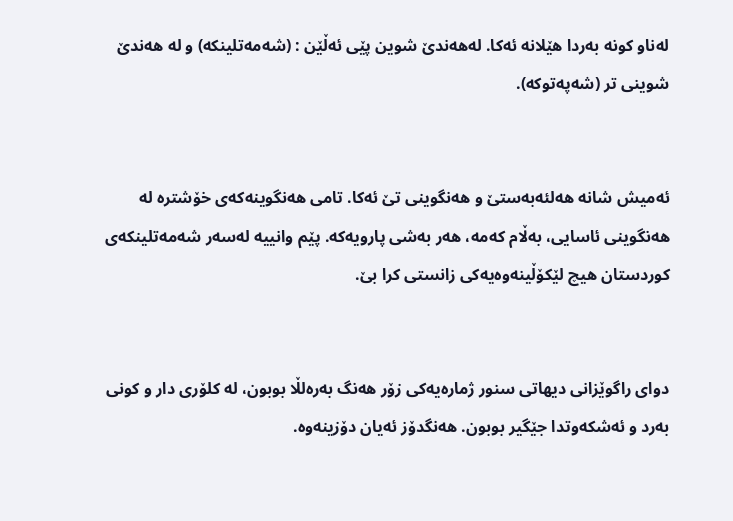لەناو کونە بەردا هێلانە ئەکا. لەهەندێ شوین پێی ئەڵێن : (شەمەتلینکە) و لە هەندێ شوینی تر (شەپەتوکە).


ئەمیش شانه‌ هەلئەبەستێ و هەنگوینی تێ ئەکا. تامی هەنگوینەکەی خۆشترە لە هەنگوینی ئاسایی، بەڵام کەمە، هەر بەشی پارویەکە. پێم وانییە لەسەر شەمەتلینکەی کوردستان هیچ لێکۆڵینەوەیەکی زانستی کرا بێ.


دوای راگوێزانی دیهاتی سنور ژمارەیەکی زۆر هەنگ بەرەلڵا بوبون، لە کلۆری دار و کونی بەرد و ئەشکەوتدا جێگیر بوبون. هەنگدۆز ئەیان دۆزینەوە.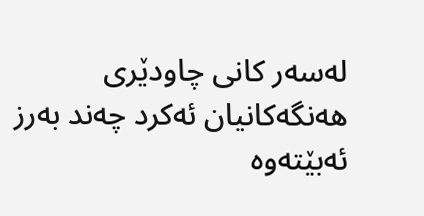لەسەر کانی چاودێری هەنگەکانیان ئەکرد چەند بەرز ئەبێتەوە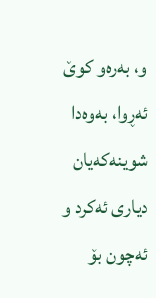و، بەرەو کوێ ئەڕوا، بەوەدا شوینەکەیان دیاری ئەکرد و ئەچون بۆ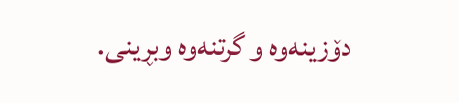دۆزینەوە و گرتنەوە وبڕینی.